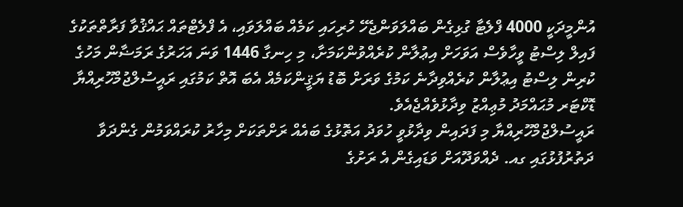އުންމީދަކީ 4000 ފްލެޓާ ގުޅިގެން ބައްލަވަންޖެހޭ ހުރިހައި ކަމެއް ބައްލަވައި، އެ ފްލެޓްތައް ޙައްޤުވާ ފަރާތްތަކުގެ ފައިލް ލިސްޓު ވީހާވެސް އަވަހަށް އިޢުލާން ކުރެއްވުންކަމަށާ، މި ހިނގާ 1446 ވަނަ އަހަރުގެ ރަމަޟާން މަހުގެ ކުރިން ލިސްޓު އިޢުލާން ކުރެއްވިދާނެ ކަމުގެ ވަރަށް ބޮޑު ޔަޤީންކަމެއް އެބަ އޮތް ކަމުގައި ރައީސުލްޖުމްހޫރިއްޔާ ޑޮކްޓަރ މުޙައްމަދު މުޢިއްޒު ވިދާޅުވެއްޖެއެވެ.
ރައީސުލްޖުމްހޫރިއްޔާ މި ފަދައިން ވިދާޅުވީ ހުވަދު އަތޮޅުގެ ބައެއް ރަށްތަކަށް މިހާރު ކުރައްވަމުން ގެންދަވާ ދަތުރުފުޅުގައި ގއ. ދެއްވަދޫއަށް ވަޑައިގެން އެ ރަށުގެ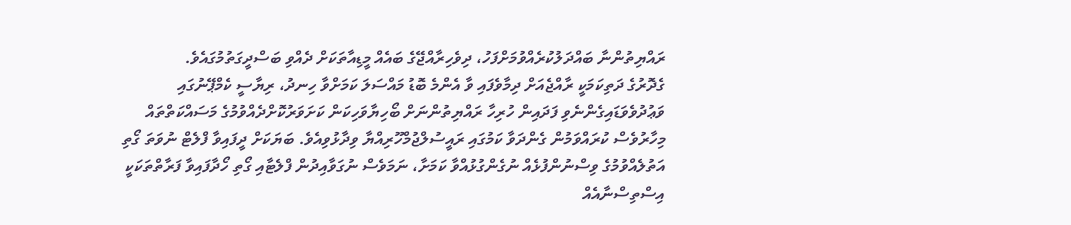ރައްޔިތުންނާ ބައްދަލުކުރެއްވުމަށްފަހު، ދިވެހިރާއްޖޭގެ ބައެއް މީޑިއާތަކަށް ދެއްވި ބަސްދީގަތުމުގައެވެ.
ގެދޮރުގެ ދަތިކަމަކީ ރާއްޖެއަށް ދިމާވެފައި ވާ އެންމެ ބޮޑު މައްސަލަ ކަމަށްވާ ހިނދު، ރިޔާސީ ކެމްޕޭނުގައި ވަޢުދުވެވަޑައިގެންނެވި ފަދައިން ހުރިހާ ރައްޔިތުންނަށް ބޯހިޔާވަހިކަން ކަށަވަރުކޮށްދެއްވުމުގެ މަސައްކަތްތައް މިހާރުވެސް ކުރައްވަމުން ގެންދަވާ ކަމުގައި ރައީސުލްޖުމްހޫރިއްޔާ ވިދާޅުވިއެވެ. ބަޔަކަށް ދީފައިވާ ފްލެޓް ނުވަތަ ގޯތި އަތުލެއްވުމުގެ ވިސްނުންފުޅެއް ނުގެންގުޅުއްވާ ކަމަށާ، ނަމަވެސް ނުގަވާއިދުން ފްލެޓާއި ގޯތި ހޯދާފައިވާ ފަރާތްތަކަކީ އިސްތިސްނާއެއް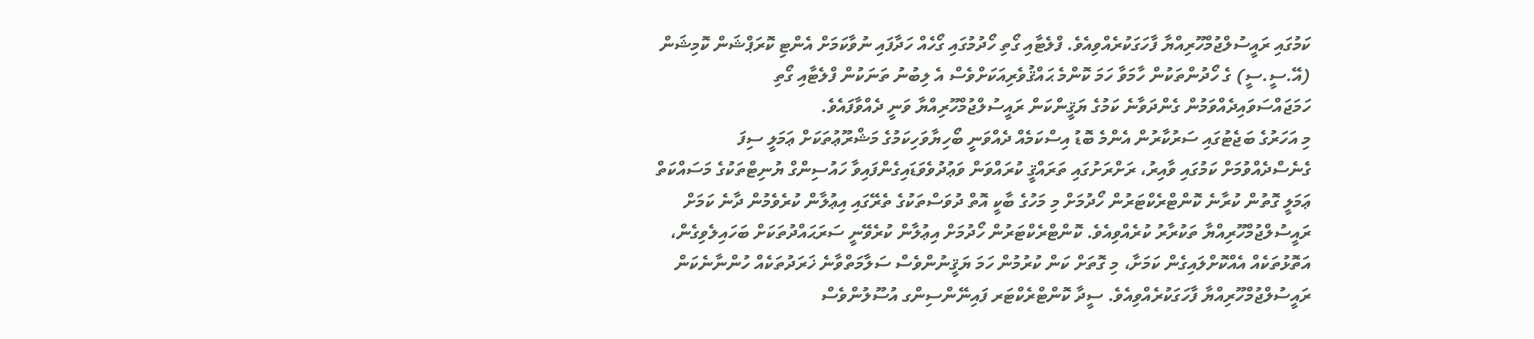ކަމުގައި ރައީސުލްޖުމްހޫރިއްޔާ ފާހަގަކުރެއްވިއެވެ. ފްލެޓާއި ގޯތި ހޯދުމުގައި ގޯހެއް ހަދާފައި ނުވާކަމަށް އެންޓި ކޮރަޕްޝަން ކޮމިޝަން (އޭ.ސީ.ސީ) ގެ ހޯދުންތަކުން ހާމަވާ ހަމަ ކޮންމެ ޙައްޤުވެރިއަކަށްވެސް އެ ލިބުނު ތަނަކުން ފްލެޓާއި ގޯތި ހަމަޖައްސަވައިދެއްވަމުން ގެންދަވާނެ ކަމުގެ ޔަޤީންކަން ރައީސުލްޖުމްހޫރިއްޔާ ވަނީ ދެއްވާފައެވެ.
މި އަހަރުގެ ބަޖެޓުގައި ސަރުކާރުން އެންމެ ބޮޑު އިސްކަމެއް ދެއްވަނީ ބޯހިޔާވަހިކަމުގެ މަޝްރޫޢުތަކަށް ޢަމަލީ ސިފަ ގެނެސްދެއްވުމަށް ކަމުގައި ވާއިރު، ރަށްރަށުގައި ތަރައްޤީ ކުރައްވަން ވަޢުދުވެވަޑައިގެންފައިވާ ހައުސިންގް ޔުނިޓްތަކުގެ މަސައްކަތް ޢަމަލީ ގޮތުން ކުރާނެ ކޮންޓްރެކްޓަރުން ހޯދުމަށް މި މަހުގެ ބާކީ އޮތް ދުވަސްތަކުގެ ތެރޭގައި އިޢުލާން ކުރެވެމުން ދާނެ ކަމަށް ރައީސުލްޖުމްހޫރިއްޔާ ތަކުރާރު ކުރެއްވިއެވެ. ކޮންޓްރެކްޓަރުން ހޯދުމަށް އިޢުލާން ކުރެވޭނީ ސަރަޙައްދުތަކަށް ބަހައިލެވިގެން، އަތޮޅުތަކެއް އެއްކޮށްލައިގެން ކަމަށާ، މި ގޮތަށް ކަން ކުރުމުން ހަމަ ޔަޤީނުންވެސް ސަލާމަތްވާނެ ޚަރަދުތަކެއް ހުންނާނެކަން ރައީސުލްޖުމްހޫރިއްޔާ ފާހަގަކުރެއްވިއެވެ. ސީދާ ކޮންޓްރެކްޓަރ ފައިނޭންސިންގ އުސޫލުންވެސް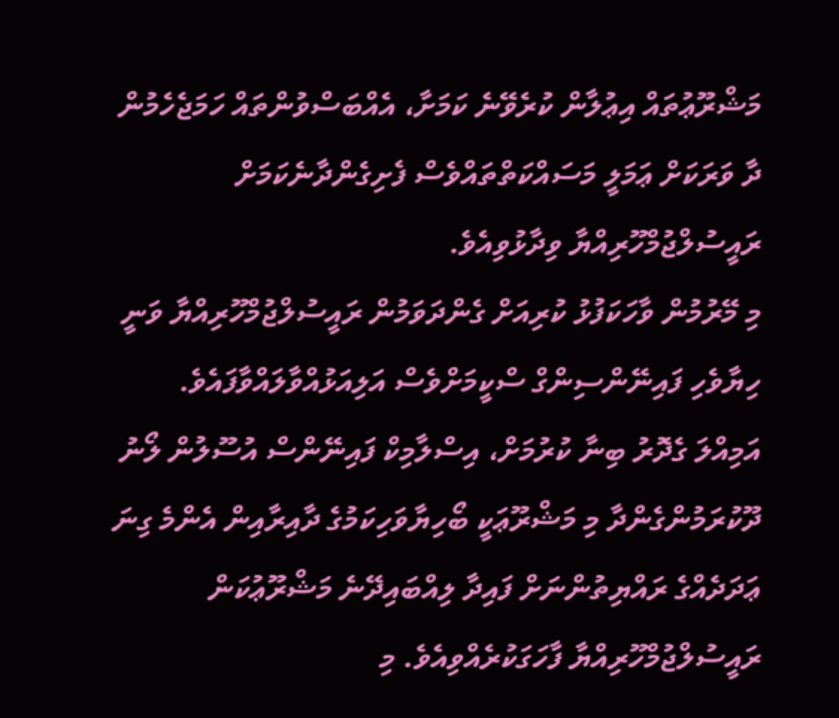މަޝްރޫޢުތައް އިޢުލާން ކުރެވޭނެ ކަމަށާ، އެއްބަސްވުންތައް ހަމަޖެހެމުން ދާ ވަރަކަށް ޢަމަލީ މަސައްކަތްތައްވެސް ފެށިގެންދާނެކަމަށް ރައީސުލްޖުމްހޫރިއްޔާ ވިދާޅުވިއެވެ.
މި މޭރުމުން ވާހަކަފުޅު ކުރިއަށް ގެންދަވަމުން ރައީސުލްޖުމްހޫރިއްޔާ ވަނީ ހިޔާވެހި ފައިނޭންސިންގް ސްކީމަށްވެސް އަލިއަޅުއްވާލައްވާފައެވެ. އަމިއްލަ ގެދޮރު ބިނާ ކުރުމަށް، އިސްލާމިކް ފައިނޭންސް އުސޫލުން ލޯނު ދޫކުރަމުންގެންދާ މި މަޝްރޫޢަކީ ބޯހިޔާވަހިކަމުގެ ދާއިރާއިން އެންމެ ގިނަ ޢަދަދެއްގެ ރައްޔިތުންނަށް ފައިދާ ލިއްބައިދޭނެ މަޝްރޫޢުކަން ރައީސުލްޖުމްހޫރިއްޔާ ފާހަގަކުރެއްވިއެވެ. މި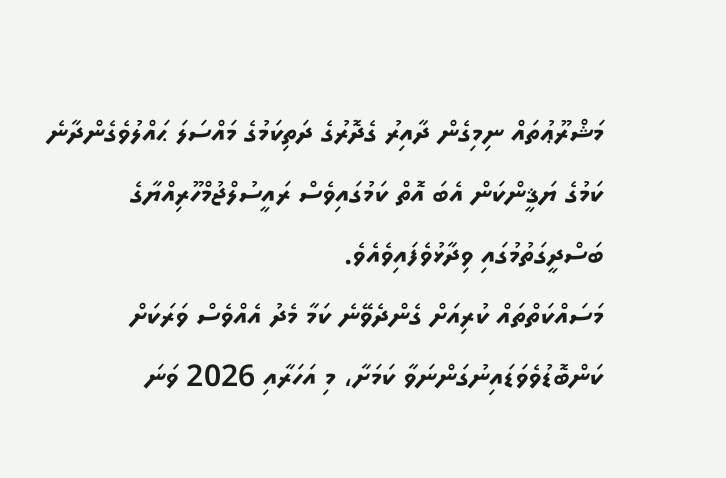މަޝްރޫޢުތައް ނިމިގެން ދާއިރު ގެދޮރުގެ ދަތިކަމުގެ މައްސަލަ ޙައްލުވެގެންދާނެ ކަމުގެ ޔަޤީންކަން އެބަ އޮތް ކަމުގައިވެސް ރައީސުލްޖުމްހޫރިއްޔާގެ ބަސްދީގަތުމުގައި ވިދާޅުވެފައިވެއެވެ.
މަސައްކަތްތައް ކުރިއަށް ގެންދެވޭނެ ކަމާ މެދު އެއްވެސް ވަރަކަށް ކަންބޮޑުވެވަޑައިނުގަންނަވާ ކަމަށާ، މި އަހަރާއި 2026 ވަނަ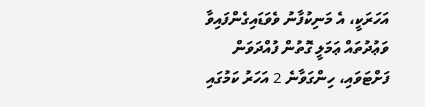އަހަރަކީ، އެ މަނިކުފާނު ވެވަޑައިގެންފައިވާ ވަޢުދުތައް ޢަމަލީ ގޮތުން ފުއްދަވަން ފަށްޓަވައި، ހިންގަވާނެ 2 އަހަރު ކަމުގައި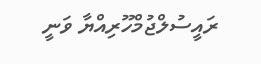ރައީސުލްޖުމްހޫރިއްޔާ ވަނީ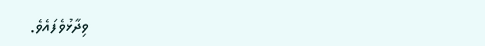ވިދާޅުވެފައެވެ.